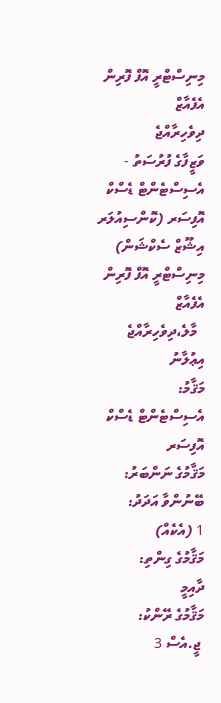މިނިސްޓްރީ އޮފް ފޮރިން އެފެއާޒް
ދިވެހިރާއްޖެ
ވަޒީފާގެ ފުރުސަތު - އެސިސްޓެންޓް ޑެސްކް އޮފިސަރ (ކޮންސިއުލަރ އިޝޫޒް ސެކްޝަން)
މިނިސްޓްރީ އޮފް ފޮރިން އެފެއާޒް
  މާލެ،ދިވެހިރާއްޖެ
އިޢުލާނު
މަޤާމު:
އެސިސްޓެންޓް ޑެސްކް އޮފިސަރ
މަޤާމުގެ ނަންބަރު:
ބޭނުންވާ އަދަދު:
1 (އެކެއް)
މަޤާމުގެ ގިންތި:
ދާއިމީ
މަޤާމުގެ ރޭންކު:
 ޖީ.އެސް 3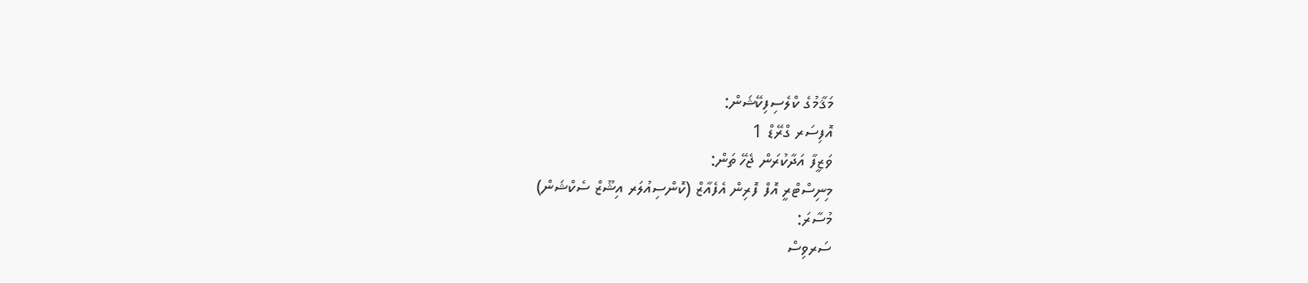މަޤާމުގެ ކްލެސިފިކޭޝަން:
އޮފިސަރ ގްރޭޑް 1
ވަޒީފާ އަދާކުރަން ޖެހޭ ތަން:
މިނިސްޓްރީ އޮފް ފޮރިން އެފެއާޒް (ކޮންސިއުލަރ އިޝޫޒް ސެކްޝަން)
މުސާރަ:
ސަރވިސް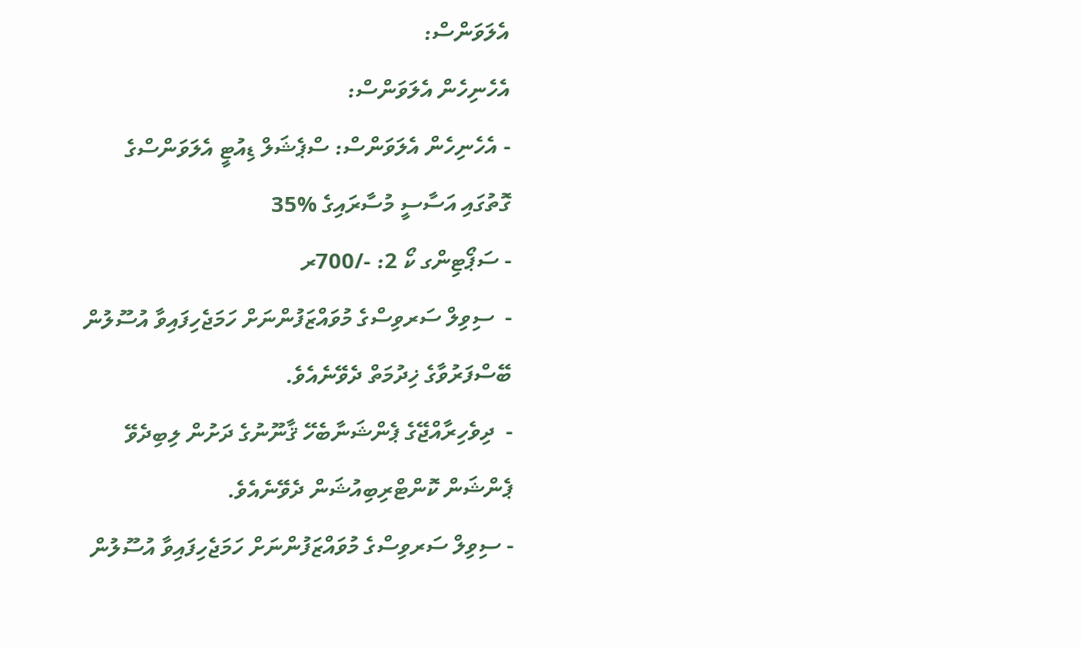އެލަވަންސް:
އެހެނިހެން އެލަވަންސް:
- އެހެނިހެން އެލަވަންސް: ސްޕެޝަލް ޑިއުޓީ އެލަވަންސްގެ ގޮތުގައި އަސާސީ މުސާރައިގެ %35
- ސަޕޯޓިންގ ކޯ 2: -/700ރ
-  ސިވިލް ސަރވިސްގެ މުވައްޒަފުންނަށް ހަމަޖެހިފައިވާ އުސޫލުން ބޭސްފަރުވާގެ ޚިދުމަތް ދެވޭނެއެވެ.
-  ދިވެހިރާއްޖޭގެ ޕެންޝަނާބެހޭ ޤާނޫނުގެ ދަށުން ލިބިދެވޭ ޕެންޝަން ކޮންޓްރިބިއުޝަން ދެވޭނެއެވެ.
- ސިވިލް ސަރވިސްގެ މުވައްޒަފުންނަށް ހަމަޖެހިފައިވާ އުސޫލުން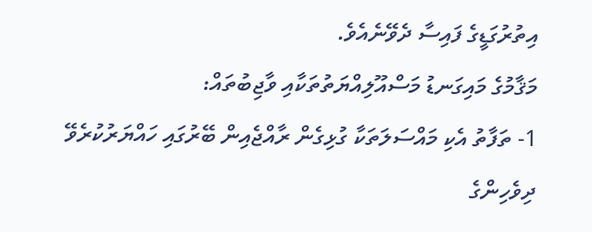އިތުރުގަޑީގެ ފައިސާ ދެވޭނެއެވެ.
މަޤާމުގެ މައިގަނޑު މަސްއޫލިއްޔަތުތަކާއި ވާޖިބުތައް:
1- ތަފާތު އެކި މައްސަލަތަކާ ގުޅިގެން ރާއްޖެއިން ބޭރުގައި ހައްޔަރުކުރެވޭ ދިވެހިންގެ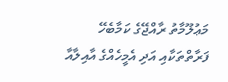މަޢުލޫމާތު ރާއްޖޭގެ ކަމާބެހޭ ފަރާތްތަކާއި އަދި އެމީހެއްގެ އާއިލާއާ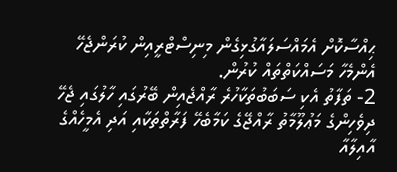ޙިއްސާކޮށް އެމައްސަލައާގުޅިގެން މިނިސްޓްރީއިން ކުރަންޖެހޭ އެންމެހާ މަސައްކަތްތައް ކުރުން.
2- ތަފާތު އެކި ސަބަބުތަކާހުރެ ރާއްޖެއިން ބޭރުގައި ހާލުގައި ޖެހޭ  ދިވެހިންގެ މަޢުލޫމާތު ރާއްޖޭގެ ކަމާބެހޭ ފަރާތްތަކާއި އަދި އެމީހެއްގެ އާއިލާއާ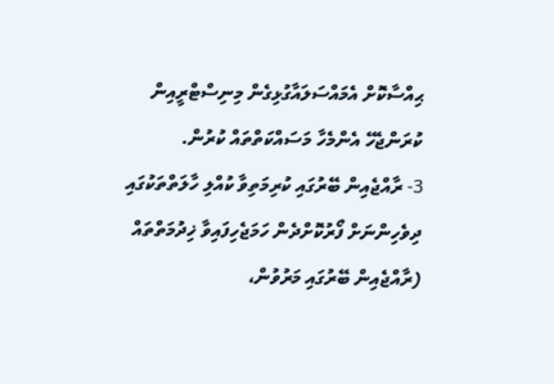ޙިއްސާކޮށް އެމައްސަލައާގުޅިގެން މިނިސްޓްރީއިން ކުރަންޖެހޭ އެންމެހާ މަސައްކަތްތައް ކުރުން.
3- ރާއްޖެއިން ބޭރުގައި ކުރިމަތިވާ ކުއްލި ހާލަތްތަކުގައި ދިވެހިންނަށް ފޯރުކޮށްދެން ހަމަޖެހިފައިވާ ޚިދުމަތްތައް (ރާއްޖެއިން ބޭރުގައި މަރުވުން،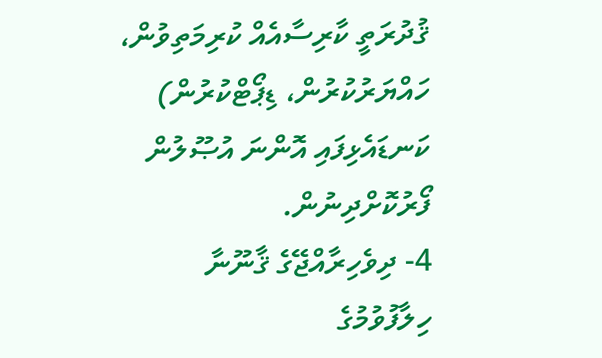ޤުދުރަތީ ކާރިސާއެއް ކުރިމަތިވުން، ހައްޔަރުކުރުން، ޑިޕޯޓްކުރުން) ކަނޑައެޅިފައި އޮންނަ އުޞޫލުން  ފޯރުކޮށްދިނުން.
4- ދިވެހިރާއްޖޭގެ ޤާނޫނާ ހިލާފުވުމުގެ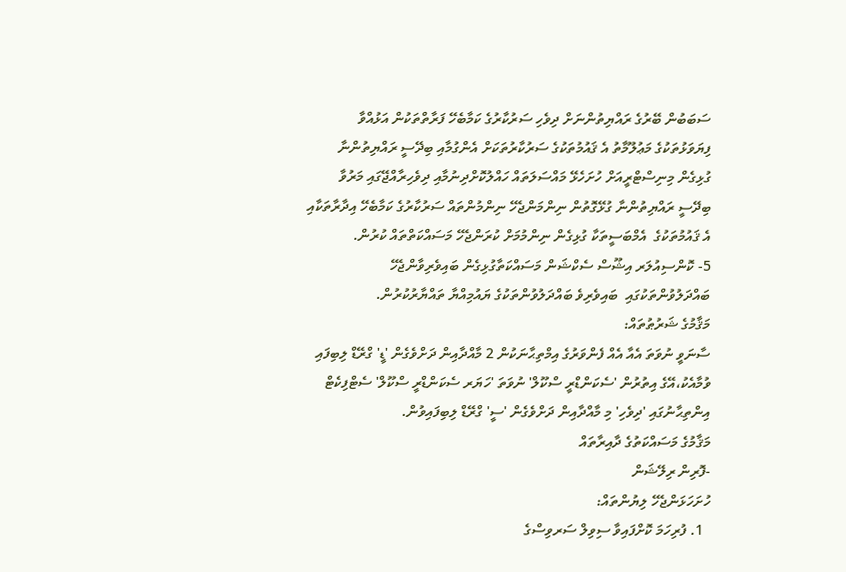ސަބަބުން ބޭރުގެ ރައްޔިތުންނަށް ދިވެހި ސަރުކާރުގެ ކަމާބެހޭ ފަރާތްތަކުން އަޅުއްވާ ފިޔަވަޅުތަކުގެ މަޢުލޫމާތު އެ ޤައުމުތަކުގެ ސަރުކާރުތަކަށް އެންގުމާއި ބިދޭސީ ރައްޔިތުންނާ ގުޅިގެން މިނިސްޓްރީއަށް ހުށަހެޅޭ މައްސަލަތައް ހައްލުކޮށްދިނުމާއި ދިވެހިރާއްޖޭގައި މަރުވާ ބިދޭސީ ރައްޔިތުންނާ ގުޅޭގޮތުން ނިންމަންޖެހޭ ނިންމުންތައް ސަރުކާރުގެ ކަމާބެހޭ އިދާރާތަކާއި އެ ޤައުމުތަކުގެ  އެމްބަސީތަކާ ގުޅިގެން ނިންމުމަށް ކުރަންޖެހޭ މަސައްކަތްތައް ކުރުން.
5- ކޮންސިއުލަރ އިޝޫސް ސެކްޝަން މަސައްކަތާގުޅިގެން ބައިވެރިވާންޖެހޭ ބައްދަލުވުންތަކުގައި  ބައިވެރިވެ ބައްދަލުވުންތަކުގެ ޔައުމިއްޔާ ތައްޔާރުކުރުން.
މަޤާމުގެ ޝަރުޠުތައް:
ސާނަވީ ނުވަތަ އެއާ އެއް ފެންވަރުގެ އިމްތިޙާނަކުން 2 މާއްދާއިން ދަށްވެގެން 'ޑީ' ގްރޭޑް ލިބިފައި ވުމާއެކު،އޭގެ އިތުރުން 'ސެކަންޑްރީ ސްކޫލް' ނުވަތަ 'ހަޔަރ ސެކަންޑްރީ ސްކޫލް' ސެޓްފިކެޓް އިންތިޙާނުގައި 'ދިވެހި' މި މާއްދާއިން ދަށްވެގެން 'ސީ' ގްރޭޑް ލިބިފައިވުން.
މަޤާމުގެ މަސައްކަތުގެ ދާއިރާތައް
-ފޮރިން ރިލޭޝަން
ހުށަހަޅަންޖެހޭ ލިޔުންތައް:
  1. ފުރިހަމަ ކޮށްފައިވާ ސިވިލް ސަރވިސްގެ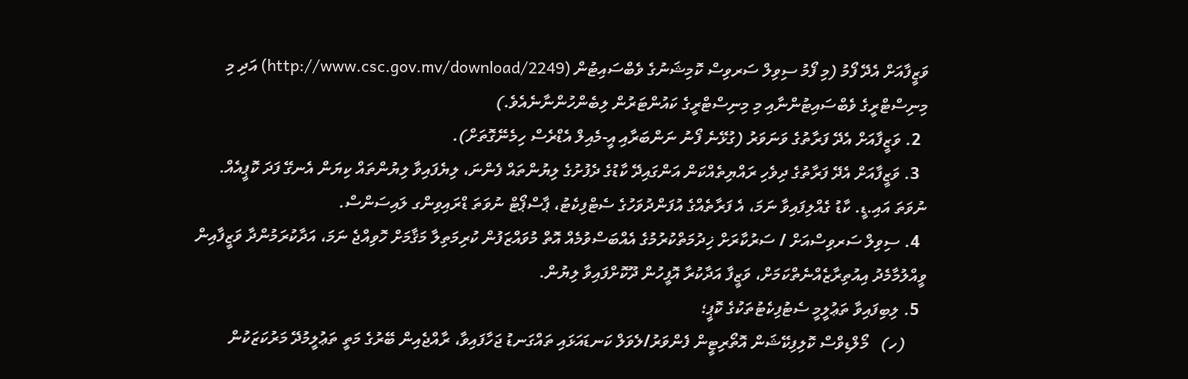ވަޒީފާއަށް އެދޭ ފޯމު (މި ފޯމު ސިވިލް ސަރވިސް ކޮމިޝަނުގެ ވެބްސައިޓުން (http://www.csc.gov.mv/download/2249) އަދި މި މިނިސްޓްރީގެ ވެބްސައިޓުންނާއި މި މިނިސްޓްރީގެ ކައުންޓަރުން ލިބެންހުންނާނެއެވެ.)
  2. ވަޒީފާއަށް އެދޭ ފަރާތުގެ ވަނަވަރު (ގުޅޭނެ ފޯނު ނަންބަރާއި އީ-މެއިލް އެޑްރެސް ހިމެނޭގޮތަށް).
  3. ވަޒީފާއަށް އެދޭ ފަރާތުގެ ދިވެހި ރައްޔިތެއްކަން އަންގައިދޭ ކާޑުގެ ދެފުށުގެ ލިޔުންތައް ފެންނަ، ލިޔެފައިވާ ލިޔުންތައް ކިޔަން އެނގޭ ފަދަ ކޮޕީއެއް. ނުވަތަ އައި.ޑީ. ކާޑު ގެއްލިފައިވާ ނަމަ، އެ ފަރާތެއްގެ އުފަންދުވަހުގެ ސެޓްފިކެޓު، ޕާސްޕޯޓް ނުވަތަ ޑްރައިވިންގ ލައިސަންސް.
  4. ސިވިލް ސަރވިސްއަށް / ސަރުކާރަށް ޚިދުމަތްކުރުމުގެ އެއްބަސްވުމެއް އޮތް މުވައްޒަފުން ކުރިމަތިލާ މަޤާމަށް ހޮވިއްޖެ ނަމަ، އަދާކުރަމުންދާ ވަޒީފާއިން ވީއްލުމާމެދު އިއުތިރާޒެއްނެތްކަމަށް، ވަޒީފާ އަދާކުރާ އޮފީހުން ދޫކޮށްފައިވާ ލިޔުން.
  5. ލިބިފައިވާ ތަޢުލީމީ ސެޓުފިކެޓުތަކުގެ ކޮޕީ؛
     (ހ)   މޯލްޑިވްސް ކޮލިފިކޭޝަން އޮތޯރިޓީން ފެންވަރު/ލެވަލް ކަނޑައަޅައި ތައްގަނޑު ޖަހާފައިވާ، ރާއްޖެއިން ބޭރުގެ މަތީ ތަޢުލީމުދޭ މަރުކަޒަކުން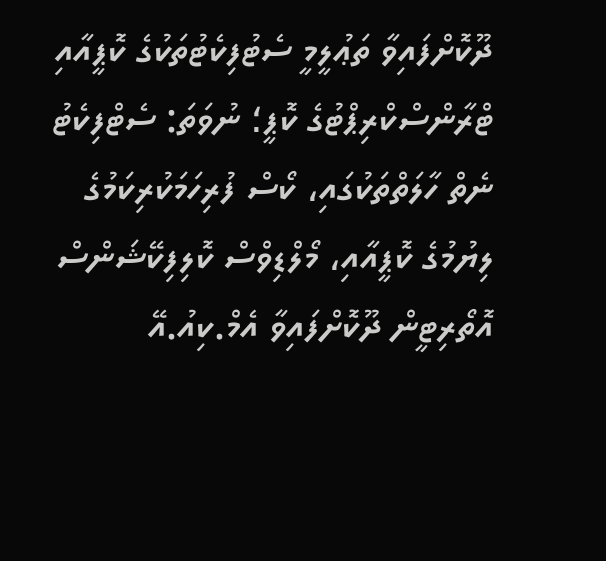ދޫކޮށްފައިވާ ތަޢުލީމީ ސެޓުފިކެޓުތަކުގެ ކޮޕީއާއި ޓްރާންސްކްރިޕްޓުގެ ކޮޕީ؛ ނުވަތަ: ސެޓްފިކެޓު ނެތް ހާލަތްތަކުގައި، ކޯސް ފުރިހަމަކުރިކަމުގެ ލިޔުމުގެ ކޮޕީއާއި، މޯލްޑިވްސް ކޮލިފިކޭޝަންސް އޮތޯރިޓީން ދޫކޮށްފައިވާ އެމް.ކިއު.އޭ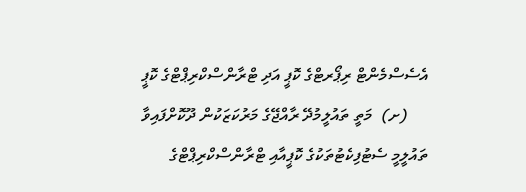އެސެސްމެންޓް ރިޕޯރޓްގެ ކޮޕީ އަދި ޓްރާންސްކްރިޕްޓްގެ ކޮޕީ
     (ށ)  މަތީ ތައުލީމުދޭ ރާއްޖޭގެ މަރުކަޒަކުން ދޫކޮށްފައިވާ ތައުލީމީ ސެޓުފިކެޓުތަކުގެ ކޮޕީއާއި ޓްރާންސްކްރިޕްޓްގެ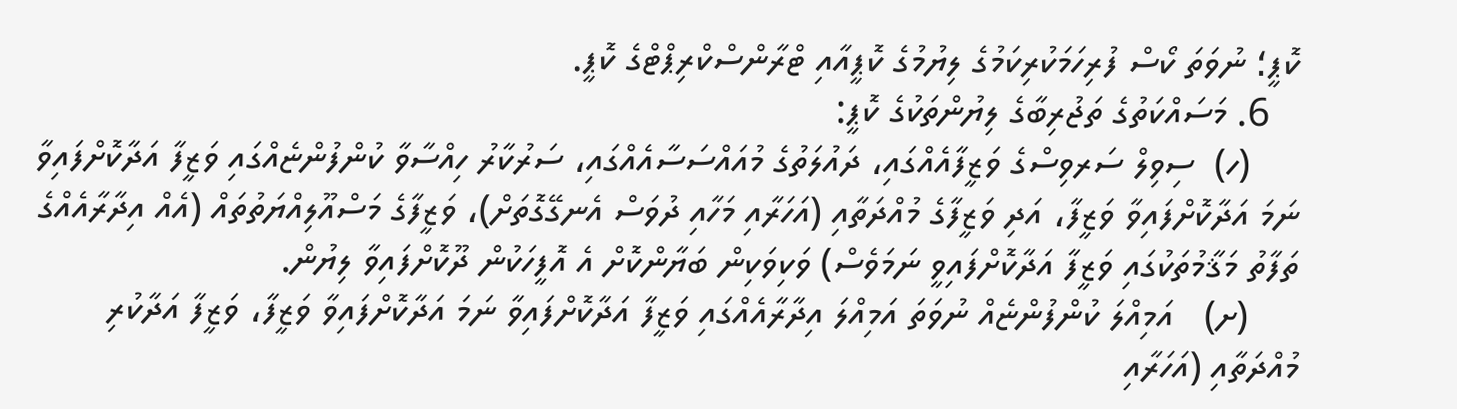ކޮޕީ؛ ނުވަތަ ކޯސް ފުރިހަމަކުރިކަމުގެ ލިޔުމުގެ ކޮޕީއާއި ޓްރާންސްކްރިޕްޓްގެ ކޮޕީ.
   6. މަސައްކަތުގެ ތަޖުރިބާގެ ލިޔުންތަކުގެ ކޮޕީ:
     (ހ)  ސިވިލް ސަރވިސްގެ ވަޒީފާއެއްގައި، ދައުލަތުގެ މުއައްސަސާއެއްގައި، ސަރުކާރު ހިއްސާވާ ކުންފުންޏެއްގައި ވަޒީފާ އަދާކޮށްފައިވާ ނަމަ އަދާކޮށްފައިވާ ވަޒީފާ، އަދި ވަޒީފާގެ މުއްދަތާއި (އަހަރާއި މަހާއި ދުވަސް އެނގޭގޮތަށް)، ވަޒީފާގެ މަސްއޫލިއްޔަތުތައް (އެއް އިދާރާއެއްގެ ތަފާތު މަޤާމުތަކުގައި ވަޒީފާ އަދާކޮށްފައިވީ ނަމަވެސް) ވަކިވަކިން ބަޔާންކޮށް އެ އޮފީހަކުން ދޫކޮށްފައިވާ ލިޔުން.
     (ށ)   އަމިއްލަ ކުންފުންޏެއް ނުވަތަ އަމިއްލަ އިދާރާއެއްގައި ވަޒީފާ އަދާކޮށްފައިވާ ނަމަ އަދާކޮށްފައިވާ ވަޒީފާ، ވަޒީފާ އަދާކުރި މުއްދަތާއި (އަހަރާއި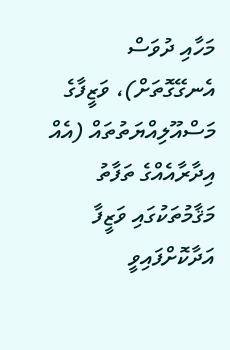މަހާއި ދުވަސް އެނގޭގޮތަށް)، ވަޒީފާގެ މަސްއޫލިއްޔަތުތައް (އެއް އިދާރާއެއްގެ ތަފާތު މަޤާމުތަކުގައި ވަޒީފާ އަދާކޮށްފައިވީ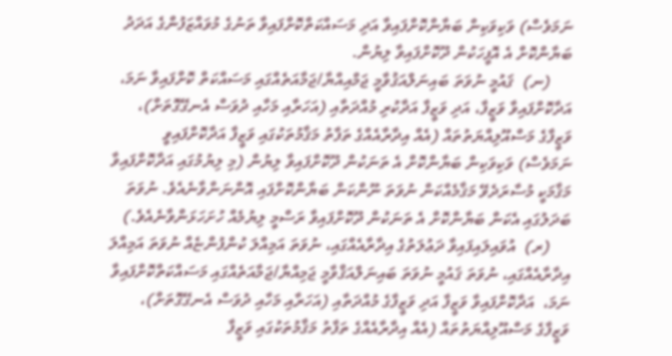ނަމަވެސް) ވަކިވަކިން ބަޔާންކޮށްފައިވާ އަދި މަސައްކަތްކޮށްފައިވާ ތަނުގެ މުވައްޒަފުންގެ އަދަދު ބަޔާންކޮށް އެ އޮފީހަކުން ދޫކޮށްފައިވާ ލިޔުން.
     (ނ)  ޤައުމީ ނުވަތަ ބައިނަލްއަޤުވާމީ ޖަމްއިއްޔާ/ޖަމާއަތެއްގައި މަސައްކަތް ކޮށްފައިވާ ނަމަ، އަދާކޮށްފައިވާ ވަޒީފާ، އަދި ވަޒީފާ އަދާކުރި މުއްދަތާއި (އަހަރާއި މަހާއި ދުވަސް އެނގޭގޮތަށް)، ވަޒީފާގެ މަސްއޫލިއްޔަތުތައް (އެއް އިދާރާއެއްގެ ތަފާތު މަޤާމުތަކުގައި ވަޒީފާ އަދާކޮށްފައިވީ ނަމަވެސް) ވަކިވަކިން ބަޔާންކޮށް އެ ތަނަކުން ދޫކޮށްފައިވާ ލިޔުން (މި ލިޔުމުގައި އަދާކޮށްފައިވާ މަޤާމަކީ މުސާރަދެވޭ މަޤާމެއްކަން ނުވަތަ ނޫންކަން ބަޔާންކޮށްފައި އޮންނަންވާނެއެވެ. ނުވަތަ ބަދަލުގައި އެކަން ބަޔާންކޮށް އެ ތަނަކުން ދޫކޮށްފައިވާ ރަސްމީ ލިޔުމެއް ހުށަހަޅަންވާނެއެވެ.)
     (ރ)  އުވައިލައިފައިވާ ދަޢުލަތުގެ އިދާރާއެއްގައި، ނުވަތަ އަމިއްލަ ކުންފުންޏެއް ނުވަތަ އަމިއްލަ އިދާރާއެއްގައި، ނުވަތަ ޤައުމީ ނުވަތަ ބައިނަލްއަޤްވާމީ ޖަމިއްޔާ/ޖަމާއަތެއްގައި މަސައްކަތްކޮށްފައިވާ ނަމަ،  އަދާކޮށްފައިވާ ވަޒީފާ އަދި ވަޒީފާގެ މުއްދަތާއި (އަހަރާއި މަހާއި ދުވަސް އެނގޭގޮތަށް)، ވަޒީފާގެ މަސްއޫލިއްޔަތުތައް (އެއް އިދާރާއެއްގެ ތަފާތު މަޤާމުތަކުގައި ވަޒީފާ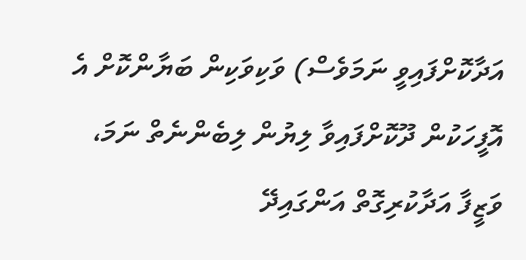އަދާކޮށްފައިވީ ނަމަވެސް) ވަކިވަކިން ބަޔާންކޮށް އެ އޮފީހަކުން ދޫކޮށްފައިވާ ލިޔުން ލިބެންނެތް ނަމަ، ވަޒީފާ އަދާކުރިގޮތް އަންގައިދޭ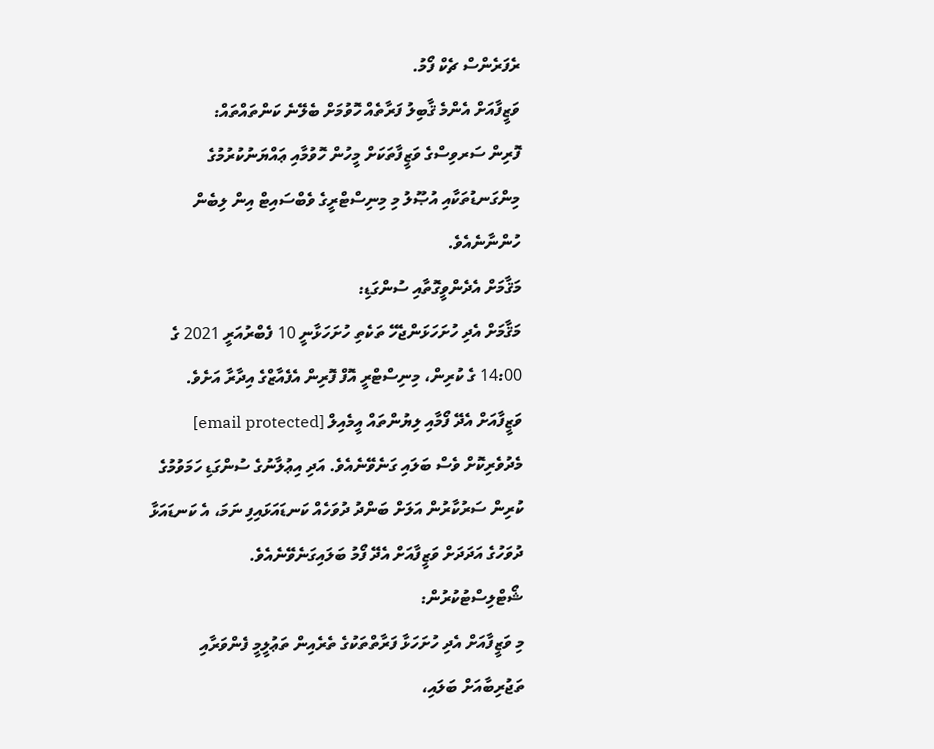ރެފަރެންސް ޗެކް ފޯމު.
ވަޒީފާއަށް އެންމެ ޤާބިލު ފަރާތެއް ހޮވުމަށް ބެލޭނެ ކަންތައްތައް:
ފޮރިން ސަރވިސްގެ ވަޒީފާތަކަށް މީހުން ހޮވުމާއި ޢައްޔަނުކުރުމުގެ މިންގަނޑުތަކާއި އުޞޫލު މި މިނިސްޓްރީގެ ވެބްސައިޓް އިން ލިބެން ހުންނާނެއެވެ.
މަޤާމަށް އެދެންވީގޮތާއި ސުންގަޑި:
މަޤާމަށް އެދި ހުށަހަޅަންޖެހޭ ތަކެތި ހުށަހަޅާނީ 10 ފެބްރުއަރީ 2021 ގެ 14:00 ގެ ކުރިން، މިނިސްޓްރީ އޮފް ފޮރިން އެފެއާޒްގެ އިދާރާ އަށެވެ. ވަޒީފާއަށް އެދޭ ފޯމާއި ލިޔުންތައް އީމެއިލް [email protected] މެދުވެރިކޮށް ވެސް ބަލައި ގަނެވޭނެއެވެ. އަދި އިޢުލާނުގެ ސުންގަޑި ހަމަވުމުގެ ކުރިން ސަރުކާރުން އަލަށް ބަންދު ދުވަހެއް ކަނޑައަޅައިފި ނަމަ، އެ ކަނޑައަޅާ ދުވަހުގެ އަދަދަށް ވަޒީފާއަށް އެދޭ ފޯމު ބަލައިގަނެވޭނެއެވެ.
ޝޯޓްލިސްޓުކުރުން:
މި ވަޒީފާއަށް އެދި ހުށަހަޅާ ފަރާތްތަކުގެ ތެރެއިން ތަޢުލީމީ ފެންވަރާއި ތަޖުރިބާއަށް ބަލައި،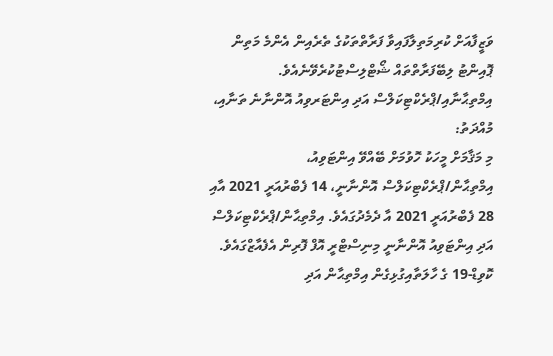ވަޒީފާއަށް ކުރިމަތިލާފައިވާ ފަރާތްތަކުގެ ތެރެއިން އެންމެ މަތިން ޕޮއިންޓު ލިބޭފަރާތްތައް ޝޯޓްލިސްޓުކުރެވޭނެއެވެ.
އިމްތިޙާނާއި/ޕްރެކްޓިކަލްސް އަދި އިންޓަރވިއު އޮންނާނެ ތަނާއި، މުއްދަތު:
މި މަޤާމަށް މީހަކު ހޮވުމަށް ބޭއްވޭ އިންޓަވިއު، އިމްތިޙާން/ޕްރެކްޓިކަލްސް އޮންނާނީ، 14 ފެބްރުއަރީ 2021 އާއި 28 ފެބްރުއަރީ 2021 އާ ދެމެދުގައެވެ. އިމްތިޙާން/ޕްރެކްޓިކަލްސް އަދި އިންޓަވިއު އޮންނާނީ މިނިސްޓްރީ އޮފް ފޮރިން އެފެއާޒްގައެވެ.
ކޮވިޑް-19 ގެ ހާލަތާއިގުޅިގެން އިމްތިޙާން އަދި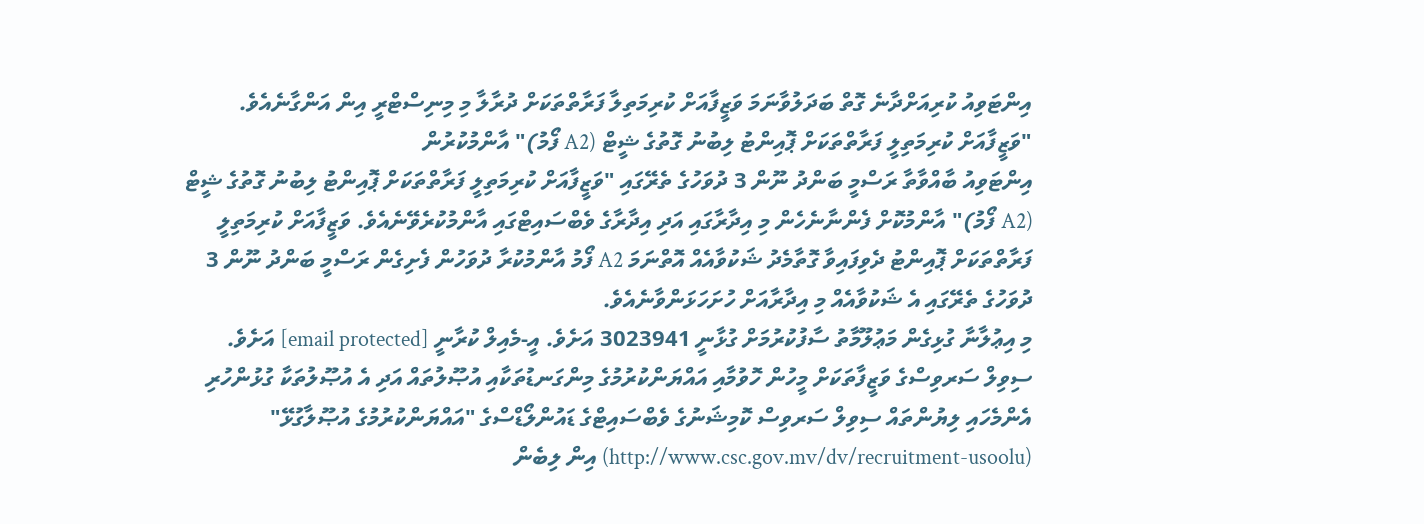އިންޓަވިއު ކުރިއަށްދާނެ ގޮތް ބަދަލުވާނަމަ ވަޒީފާއަށް ކުރިމަތިލާ ފަރާތްތަކަށް ދުރާލާ މި މިނިސްޓްރީ އިން އަންގާނެއެވެ.
"ވަޒީފާއަށް ކުރިމަތިލީ ފަރާތްތަކަށް ޕޮއިންޓު ލިބުނު ގޮތުގެ ޝީޓް (A2 ފޯމު)" އާންމުކުރުން
އިންޓަވިއު ބާއްވާތާ ރަސްމީ ބަންދު ނޫން 3 ދުވަހުގެ ތެރޭގައި "ވަޒީފާއަށް ކުރިމަތިލީ ފަރާތްތަކަށް ޕޮއިންޓު ލިބުނު ގޮތުގެ ޝީޓް (A2 ފޯމު)" އާންމުކޮށް ފެންނާނެހެން މި އިދާރާގައި އަދި އިދާރާގެ ވެބްސައިޓްގައި އާންމުކުރެވޭނެއެވެ. ވަޒީފާއަށް ކުރިމަތިލީ ފަރާތްތަކަށް ޕޮއިންޓު ދެވިފައިވާ ގޮތާމެދު ޝަކުވާއެއް އޮތްނަމަ A2 ފޯމު އާންމުކުރާ ދުވަހުން ފެށިގެން ރަސްމީ ބަންދު ނޫން 3 ދުވަހުގެ ތެރޭގައި އެ ޝަކުވާއެއް މި އިދާރާއަށް ހުށަހަޅަންވާނެއެވެ.
މި އިޢުލާނާ ގުޅިގެން މަޢުލޫމާތު ސާފުކުރުމަށް ގުޅާނީ 3023941 އަށެވެ. އީ-މެއިލް ކުރާނީ [email protected] އަށެވެ.
ސިވިލް ސަރވިސްގެ ވަޒީފާތަކަށް މީހުން ހޮވުމާއި އައްޔަންކުރުމުގެ މިންގަނޑުތަކާއި އުޞޫލުތައް އަދި އެ އުޞޫލުތަކާ ގުޅުންހުރި އެންމެހައި ލިޔުންތައް ސިވިލް ސަރވިސް ކޮމިޝަނުގެ ވެބްސައިޓްގެ ޑައުންލޯޑްސްގެ "އައްޔަންކުރުމުގެ އުޞޫލާގުޅޭ" (http://www.csc.gov.mv/dv/recruitment-usoolu) އިން ލިބެން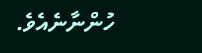ހުންނާނެއެވެ.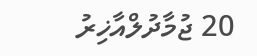20 ޖުމާދުލްއާޚިރު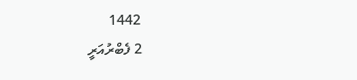1442
2 ފެބްރުއަރީ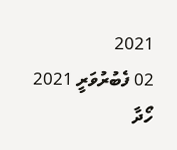2021
02 ފެބުރުވަރީ 2021
ހޯދާ